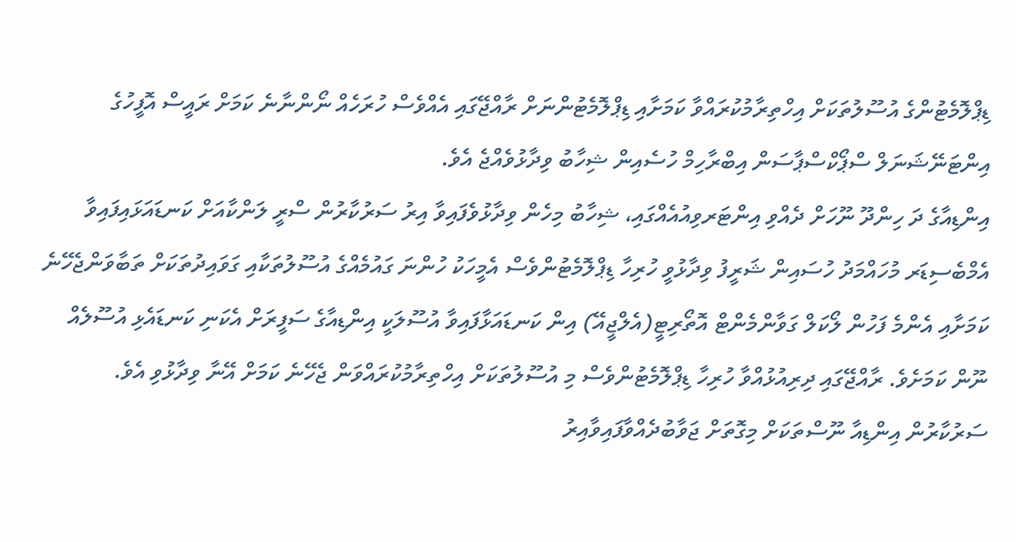ޑިޕްލޮމެޓުންގެ އުސޫލުތަކަށް އިހްތިރާމުކުރައްވާ ކަމަށާއި ޑިޕްލޮމެޓުންނަށް ރާއްޖޭގައި އެއްވެސް ހުރަހެއް ނޯންނާނެ ކަމަށް ރައީސް އޮފީހުގެ އިންޓަނޭޝަނަލް ސްޕޯކްސްޕާސަން އިބްރާހިމް ހުސެއިން ޝިހާބު ވިދާޅުވެއްޖެ އެވެ.
އިންޑިއާގެ ދަ ހިންދޫ ނޫހަށް ދެއްވި އިންޓަރވިއުއެއްގައި، ޝިހާބު މިހެން ވިދާޅުވެފައިވާ އިރު ސަރުކާރުން ސްރީ ލަންކާއަށް ކަނޑައަޅައިފައިވާ އެމްބެސިޑަރ މުހައްމަދު ހުސައިން ޝަރީފު ވިދާޅުވީ ހުރިހާ ޑިޕްލޮމެޓުންވެސް އެމީހަކު ހުންނަ ގައުމެއްގެ އުސޫލުތަކާއި ގަވައިދުތަކަށް ތަބާވަންޖެހޭނެ ކަމަށާއި އެންމެ ފަހުން ލޯކަލް ގަވާންމެންޓް އޮތޯރިޓީ(އެލްޖީއޭ) އިން ކަނޑައަޅާފައިވާ އުސޫލަކީ އިންޑިއާގެ ސަފީރަށް އެކަނި ކަނޑައެޅި އުސޫލެއް ނޫން ކަމަށެވެ. ރާއްޖޭގައި ދިރިއުޅުއްވާ ހުރިހާ ޑިޕްލޮމެޓުންވެސް މި އުސޫލުތަކަށް އިހްތިރާމުކުރައްވަން ޖެހޭނެ ކަމަށް އޭނާ ވިދާޅުވި އެވެ.
ސަރުކާރުން އިންޑިއާ ނޫސްތަކަށް މިގޮތަށް ޖަވާބުދެއްވާފައިވާއިރު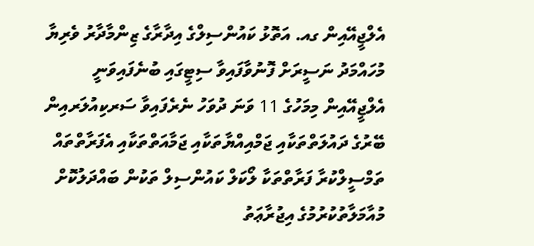އެލްޖީއޭއިން ގއ. އަތޮޅު ކައުންސިލްގެ އިދާރާގެ ޒިންމާދާރު ވެރިޔާ މުހައްމަދު ނަސީރަށް ފޮނުވާފައިވާ ސިޓީގައި ބުނެފައިވަނީ އެލްޖީއޭއިން މިމަހުގެ 11 ވަނަ ދުވަހު ނެރެފައިވާ ސަރކިއުލަރއިން ބޭރުގެ ދައުލަތްތަކާއި ޖަމްއިއްޔާތަކާއި ޖަމާއަތްތަކާއި އެފަރާތްތައް ތަމްސީލްކުރާ ފަރާތްތަކާ ލޯކަލް ކައުންސިލް ތަކުން ބައްދަލުކޮށް މުއާމަލާތުކުރުމުގެ އިޖުރާޢަތު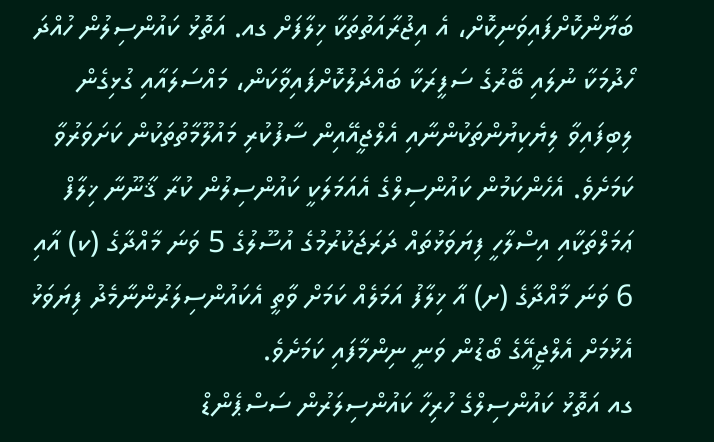ބަޔާންކޮށްފައިވަނިކޮށް، އެ އިޖުރާއަތުތަކާ ޚިލާފަށް ގއ. އަތޮޅު ކައުންސިލުން ހުއްދަ ހޯދުމަކާ ނުލައި ބޭރުގެ ސަފީރަކާ ބައްދަލުކޮށްފައިވާކަން، މައްސަލައާއި ގުޅިގެން ލިބިފައިވާ ލިޔެކިޔުންތަކުންނާއި އެލްޖީއޭއިން ސާފުކުރި މައުލޫމާތުތަކުން ކަށަވަރުވާ ކަމަށެވެ. އެހެންކަމުން ކައުންސިލްގެ އެއަމަލަކީ ކައުންސިލުން ކުރާ ޤާނޫނާ ޚިލާފް ޢަމަލްތަކާއި އިސްލާހީ ފިޔަވަޅުތައް ދަރަޖަކުރުމުގެ އުސޫލުގެ 5 ވަނަ މާއްދާގެ (ކ) އާއި 6 ވަނަ މާއްދާގެ (ށ) އާ ޚިލާފު އަމަލެއް ކަމަށް ވާތީ އެކައުންސިލަރުންނާމެދު ފިޔަވަޅު އެޅުމަށް އެލްޖީއޭގެ ބޯޑުން ވަނީ ނިންމާފައި ކަމަށެވެ.
ގއ އަތޮޅު ކައުންސިލްގެ ހުރިހާ ކައުންސިލަރުން ސަސްޕެންޑް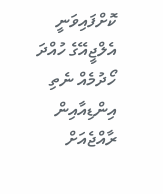ކޮށްފައިވަނީ އެލްޖީއޭގެ ހުއްދަ ހޯދުމެއް ނެތި އިންޑިއާއިން ރާއްޖެއަށް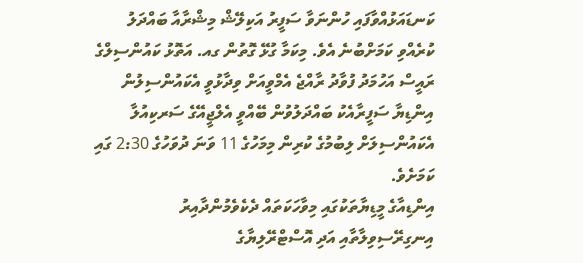ކަނޑައަޅުއްވާފައި ހުންނަވާ ސަފީރު އަކިލޭޝް މިޝްރާއާ ބައްދަލު ކުރެއްވި ކަމަށްބުނެ އެވެ. މިކަމާ ގުޅޭ ގޮތުން ގއ. އަތޮޅު ކައުންސިލްގެ ރައީސް އަހުމަދު ފުވާދު ރާއްޖެ އެމްވީއަށް ވިދާޅުވީ އެކައުންސިލުން އިންޑިޔާ ސަފީރާއެކު ބައްދަލުވުން ބޭއްވީ އެލްޖީއޭގެ ސަރކިއުލާ އެކައުންސިލަށް ލިބުމުގެ ކުރިން މިމަހުގެ 11 ވަނަ ދުވަހުގެ 2:30 ގައި ކަމަށެވެ.
އިންޑިއާގެ މީޑިޔާތަކުގައި މިވާހަކަތައް ދެކެވެމުންދާއިރު އިނގިރޭސިވިލާތާއި އަދި އޮސްޓްރޭލިޔާގެ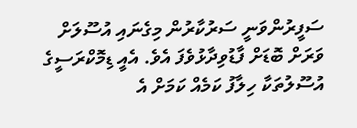ސަފީރުންވަނީ ސަރުކާރުން މިގެނައި އުސޫލަށް ވަރަށް ބޮޑަށް ފާޑުވިދާޅުވެފަ އެވެ. އެއީ ޑިމޮކްރަސީގެ އުސޫލުތަކާ ހިލާފު ކަމެއް ކަމަށް އެ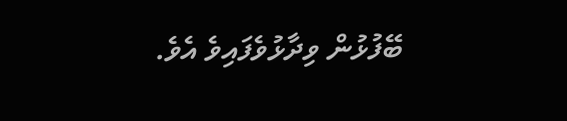ބޭފުޅުން ވިދާޅުވެފައިވެ އެވެ.